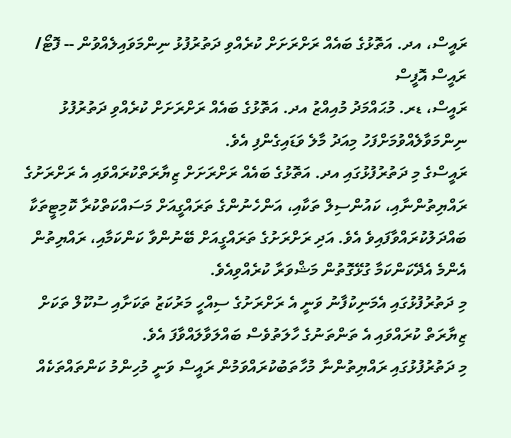ރައީސް، އދ. އަތޮޅުގެ ބައެއް ރަށްރަށަށް ކުރެއްވި ދަތުރުފުޅު ނިންމަވައިލެއްވުން -- ފޮޓޯ/ ރައީސް އޮފީސް
ރައީސް، ޑރ. މުޙައްމަދު މުއިއްޒު އދ. އަތޮޅުގެ ބައެއް ރަށްރަށަށް ކުރެއްވި ދަތުރުފުޅު ނިންމަވާލެއްވުމަށްފަހު މިއަދު މާލެ ވަޑައިގެންފި އެވެ.
ރައީސްގެ މި ދަތުރުފުޅުގައި އދ. އަތޮޅުގެ ބައެއް ރަށްރަށަށް ޒިޔާރަތްކުރައްވައި އެ ރަށްރަށުގެ ރައްޔިތުންނާއި، ކައުންސިލް ތަކާއި، އަންހެނުންގެ ތަރައްގީއަށް މަސައްކަތްކުރާ ކޮމިޓީތަކާ ބައްދަލުކުރައްވާފައިވެ އެވެ. އަދި ރަށްރަށުގެ ތަރައްގީއަށް ބޭނުންވާ ކަންކަމާއި، ރައްޔިތުން އެންމެ އެދޭކަންކަމާ ގުޅޭގޮތުން މަޝްވަރާ ކުރެއްވިއެވެ.
މި ދަތުރުފުޅުގައި އެމަނިކުފާނު ވަނީ އެ ރަށްރަށުގެ ސިއްހީ މަރުކަޒު ތަކަށާއި ސުކޫލް ތަކަށް ޒިޔާރަތް ކުރައްވައި އެ ތަންތަނުގެ ހާލަތުވެސް ބައްލަވާލައްވާފަ އެވެ.
މި ދަތުރުފުޅުގައި ރައްޔިތުންނާ މުހާތަބުކުރައްވަމުން ރައީސް ވަނީ މުހިންމު ކަންތައްތަކެއް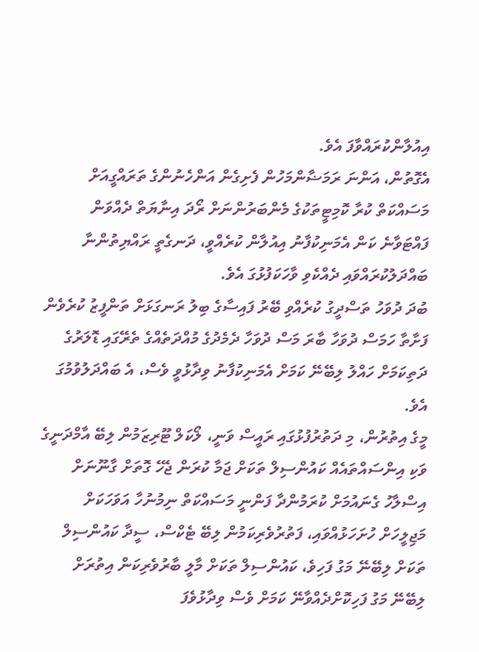އިއުލާންކުރައްވާފަ އެވެ.
އެގޮތުން، އަންނަ ރަމަޟާންމަހުން ފެށިގެން އަންހެނުންގެ ތަރައްގީއަށް މަސައްކަތް ކުރާ ކޮމިޓީތަކުގެ މެންބަރުންނަށް ރޯދަ އިނާޔަތް ދެއްވަން ފައްޓަވާނެ ކަން އެމަނިކުފާނު އިއުލާން ކުރެއްވީ، ދަނގެތީ ރައްޔިތުންނާ ބައްދަލުކުރައްވައި ދެއްކެވި ވާހަކަފުޅުގަ އެވެ.
ބުދަ ދުވަހު ތަސްދީގު ކުރެއްވި ބޭރު ފައިސާގެ ބިލު ރަނގަޅަށް ތަންފީޒު ކުރެވެން ފަށާތާ ހަމަސް ދުވަހާ ބާރަ މަސް ދުވަހާ ދެމެދުގެ މުއްދަތެއްގެ ތެރޭގައި ޑޮލަރުގެ ދަތިކަމަށް ހައްލު ލިބޭނޭ ކަމަށް އެމަނިކުފާނު ވިދާޅުވީ ވެސް، އެ ބައްދަލުވުމުގަ އެވެ.
މީގެ އިތުރުން، މި ދަތުރުފުޅުގައި ރައީސް ވަނީ، ލޯކަލް ޓޫރިޒަމުން ލިބޭ އާމްދަނީގެ ވަކި އިންސައްތައެއް ކައުންސިލް ތަކަށް ޖަމާ ކުރަން ޖެހޭ ގޮތަށް ގާނޫނަށް އިސްލާހު ގެނައުމަށް ކުރަމުންދާ ފަންނީ މަސައްކަތް ނިމުނުހާ އަވަހަކަށް މަޖިލީހަށް ހުށަހަޅުއްވައި، ފަތުރުވެރިކަމުން ލިބޭ ޓެކްސް، ސީދާ ކައުންސިލް ތަކަށް ލިބޭނޭ މަގު ފަހިވެ، ކައުންސިލް ތަކަށް މާލީ ބާރުވެރިކަން އިތުރަށް ލިބޭނޭ މަގު ފަހިކޮށްދެއްވާނޭ ކަމަށް ވެސް ވިދާޅުވެފަ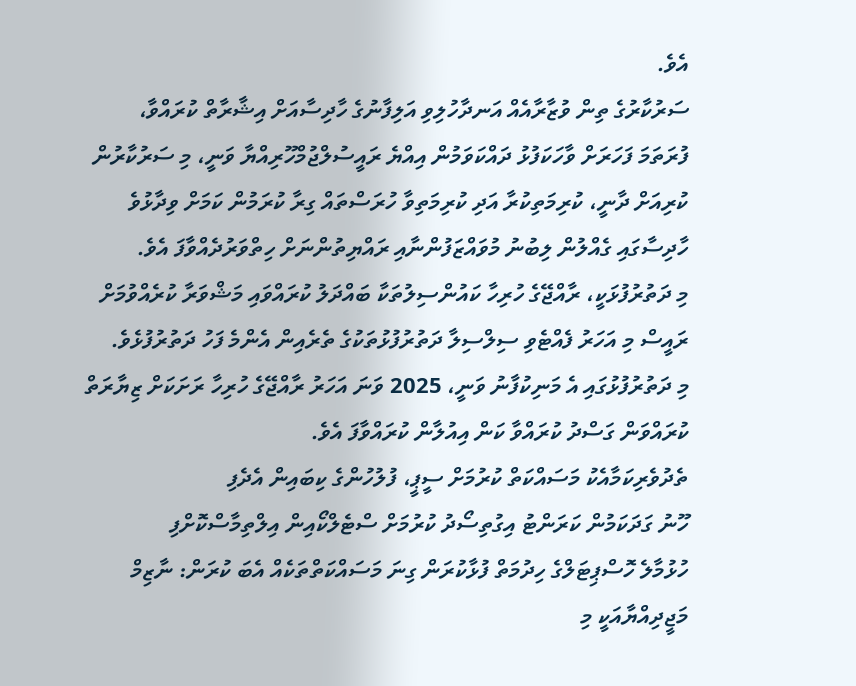އެވެ.
ސަރުކާރުގެ ތިން ވުޒާރާއެއް އަނދާހުލިވި އަލިފާނުގެ ހާދިސާއަށް އިޝާރާތް ކުރައްވާ، ފުރަތަމަ ފަހަރަށް ވާހަކަފުޅު ދައްކަވަމުން އިއްޔެ ރައީސުލްޖުމްހޫރިއްޔާ ވަނީ، މި ސަރުކާރުން ކުރިއަށް ދާނީ، ކުރިމަތިކުރާ އަދި ކުރިމަތިވާ ހުރަސްތައް ގިރާ ކުރަމުން ކަމަށް ވިދާޅުވެ ހާދިސާގައި ގެއްލުން ލިބުނު މުވައްޒަފުންނާއި ރައްޔިތުންނަށް ހިތްވަރުދެއްވާފަ އެވެ.
މި ދަތުރުފުޅަކީ، ރާއްޖޭގެ ހުރިހާ ކައުންސިލުތަކާ ބައްދަލު ކުރައްވައި މަޝްވަރާ ކުރެއްވުމަށް ރައީސް މި އަހަރު ފެއްޓެވި ސިލްސިލާ ދަތުރުފުޅުތަކުގެ ތެރެއިން އެންމެ ފަހު ދަތުރުފުޅެވެ.
މި ދަތުރުފުޅުގައި އެ މަނިކުފާނު ވަނީ، 2025 ވަނަ އަހަރު ރާއްޖޭގެ ހުރިހާ ރަށަކަށް ޒިޔާރަތް ކުރައްވަން ގަސްދު ކުރައްވާ ކަން އިއުލާން ކުރައްވާފަ އެވެ.
ތެދުވެރިކަމާއެކު މަސައްކަތް ކުރުމަށް ސީޕީ، ފުލުހުންގެ ކިބައިން އެދެފި
ހޫނު ގަދަކަމުން ކަރަންޓު އިގުތިސޯދު ކުރުމަށް ސްޓެލްކޯއިން އިލްތިމާސްކޮށްފި
ހުޅުމާލެ ހޮސްޕިޓަލްގެ ހިދުމަތް ފުޅާކުރަން ގިނަ މަސައްކަތްތަކެއް އެބަ ކުރަން: ނާޒިމް
މަޖީދިއްޔާއަކީ މި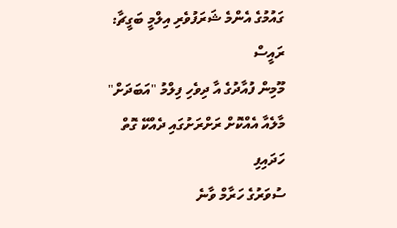ގައުމުގެ އެންމެ ޝަރަފުވެރި އިލްމީ ބަގީޗާ: ރައީސް
މޫމިން ފުއާދުގެ އާ ދިވެހި ފިލްމު "އަބަދަށް" މާލެއާ އެއްކޮށް ރަށްރަށުގައި ދެއްކޭ ގޮތް ހަދައިފި
ސުވަރުގެ ހަރާމް ވާނެ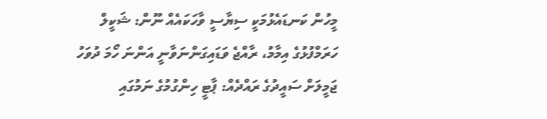މީހުން ކަނޑައެޅުމަކީ ސިޔާސީ ވާހަކައެއް ނޫން: ޝަކީލް
ހަރަމްފުޅުގެ އިމާމު، ރާއްޖެ ވަޑައިގަންނަވާނީ އަންނަ ހޯމަ ދުވަހު
ޖަމީލަށް ސައީދުގެ ރައްދެއް: ޕާޓީ ހިންގުމުގެ ނަމުގައި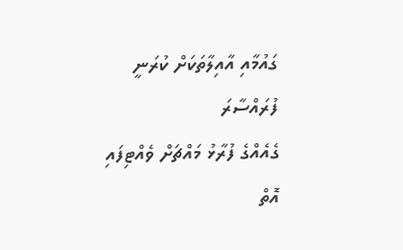ގައުމާއި އާއިލާތަކަށް ކުރަނީ ފުރައްސާރަ
ގެއެއްގެ ފުރާޅު މައްޗަށް ވެއްޓިފައި އޮތް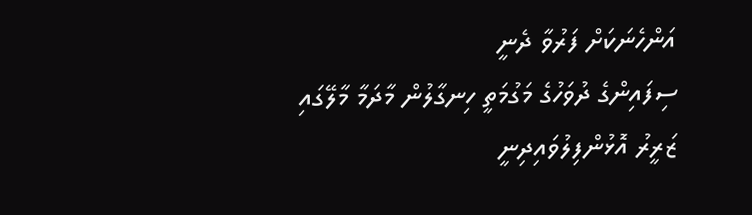އަންހެނަކަށް ފަރުވާ ދެނީ
ސިފައިންގެ ދުވަހުގެ މަގުމަތީ ހިނގާލުން މާދަމާ މާލޭގައި
ޒަރީރު އޮޅުންފިލުވައިދިނީ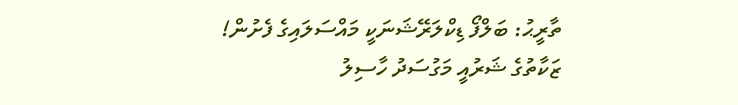ތާރީޙު: ބަލްފޯ ޑިކްލަރޭޝަނަކީ މައްސަލައިގެ ފެށުން!
ޒަކާތުގެ ޝަރުއީ މަގުސަދު ހާސިލު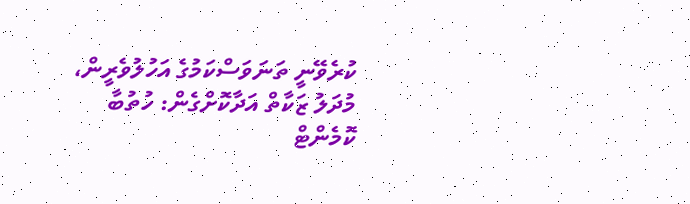ކުރެވޭނީ ތަނަވަސްކަމުގެ އަހުލުވެރީން، މުދަލު ޒަކާތް އަދާކޮށްގެން: ހުތުބާ
ކޮމެންޓް